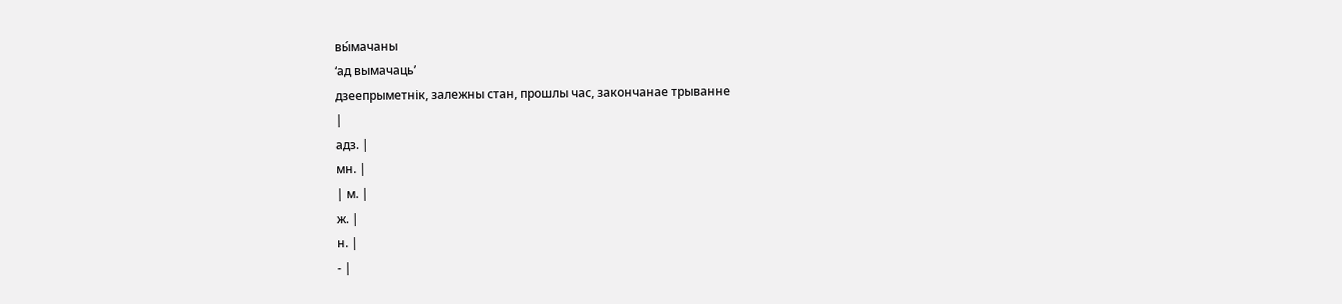вы́мачаны
‘ад вымачаць’
дзеепрыметнік, залежны стан, прошлы час, закончанае трыванне
|
адз. |
мн. |
| м. |
ж. |
н. |
- |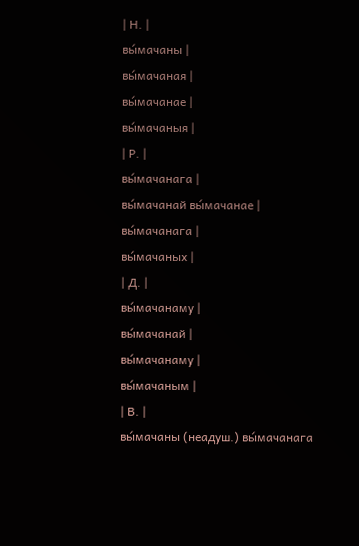| Н. |
вы́мачаны |
вы́мачаная |
вы́мачанае |
вы́мачаныя |
| Р. |
вы́мачанага |
вы́мачанай вы́мачанае |
вы́мачанага |
вы́мачаных |
| Д. |
вы́мачанаму |
вы́мачанай |
вы́мачанаму |
вы́мачаным |
| В. |
вы́мачаны (неадуш.) вы́мачанага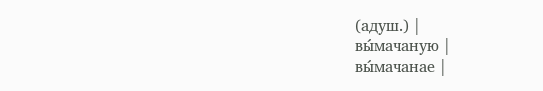(адуш.) |
вы́мачаную |
вы́мачанае |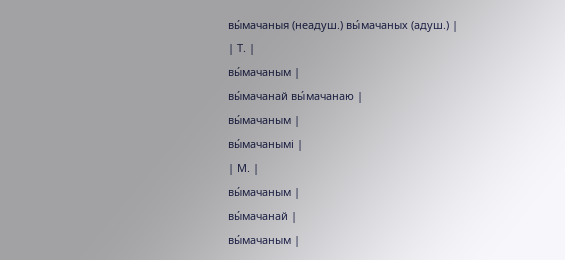вы́мачаныя (неадуш.) вы́мачаных (адуш.) |
| Т. |
вы́мачаным |
вы́мачанай вы́мачанаю |
вы́мачаным |
вы́мачанымі |
| М. |
вы́мачаным |
вы́мачанай |
вы́мачаным |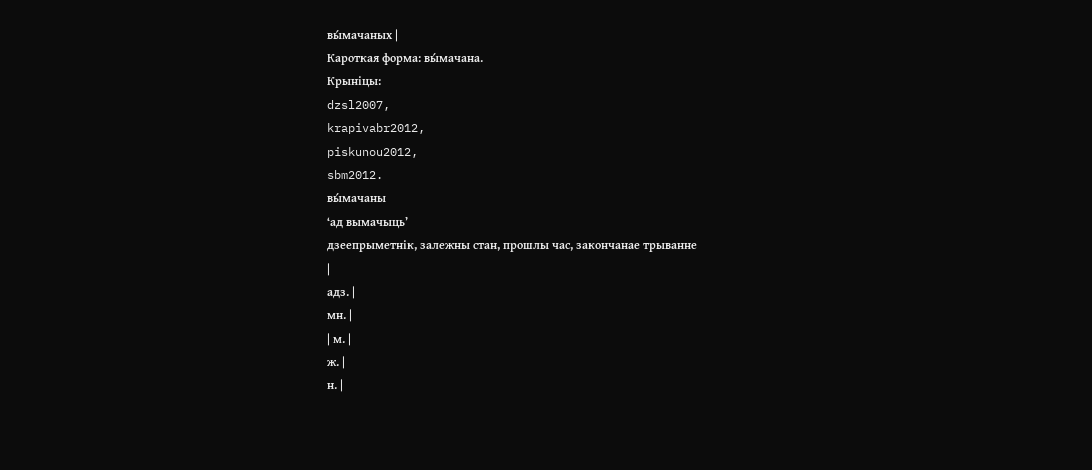вы́мачаных |
Кароткая форма: вы́мачана.
Крыніцы:
dzsl2007,
krapivabr2012,
piskunou2012,
sbm2012.
вы́мачаны
‘ад вымачыць’
дзеепрыметнік, залежны стан, прошлы час, закончанае трыванне
|
адз. |
мн. |
| м. |
ж. |
н. |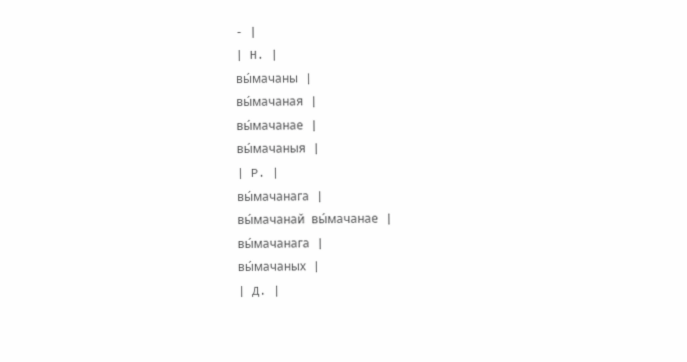- |
| Н. |
вы́мачаны |
вы́мачаная |
вы́мачанае |
вы́мачаныя |
| Р. |
вы́мачанага |
вы́мачанай вы́мачанае |
вы́мачанага |
вы́мачаных |
| Д. |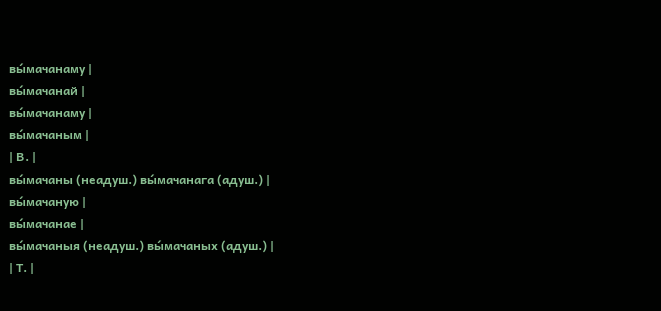вы́мачанаму |
вы́мачанай |
вы́мачанаму |
вы́мачаным |
| В. |
вы́мачаны (неадуш.) вы́мачанага (адуш.) |
вы́мачаную |
вы́мачанае |
вы́мачаныя (неадуш.) вы́мачаных (адуш.) |
| Т. |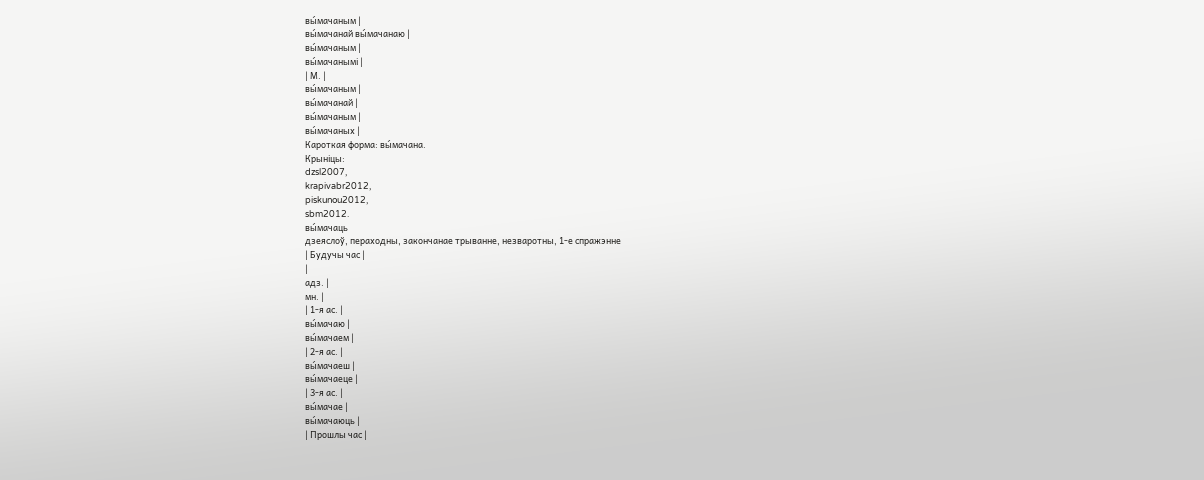вы́мачаным |
вы́мачанай вы́мачанаю |
вы́мачаным |
вы́мачанымі |
| М. |
вы́мачаным |
вы́мачанай |
вы́мачаным |
вы́мачаных |
Кароткая форма: вы́мачана.
Крыніцы:
dzsl2007,
krapivabr2012,
piskunou2012,
sbm2012.
вы́мачаць
дзеяслоў, пераходны, закончанае трыванне, незваротны, 1-е спражэнне
| Будучы час |
|
адз. |
мн. |
| 1-я ас. |
вы́мачаю |
вы́мачаем |
| 2-я ас. |
вы́мачаеш |
вы́мачаеце |
| 3-я ас. |
вы́мачае |
вы́мачаюць |
| Прошлы час |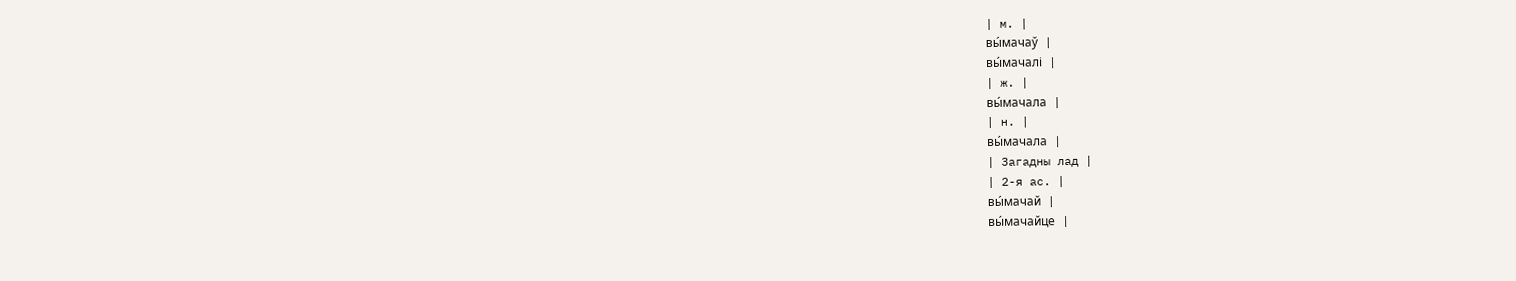| м. |
вы́мачаў |
вы́мачалі |
| ж. |
вы́мачала |
| н. |
вы́мачала |
| Загадны лад |
| 2-я ас. |
вы́мачай |
вы́мачайце |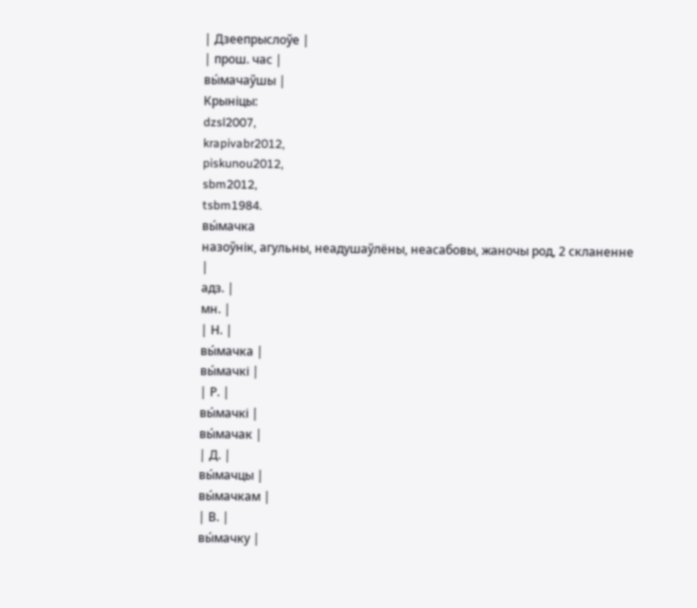| Дзеепрыслоўе |
| прош. час |
вы́мачаўшы |
Крыніцы:
dzsl2007,
krapivabr2012,
piskunou2012,
sbm2012,
tsbm1984.
вы́мачка
назоўнік, агульны, неадушаўлёны, неасабовы, жаночы род, 2 скланенне
|
адз. |
мн. |
| Н. |
вы́мачка |
вы́мачкі |
| Р. |
вы́мачкі |
вы́мачак |
| Д. |
вы́мачцы |
вы́мачкам |
| В. |
вы́мачку |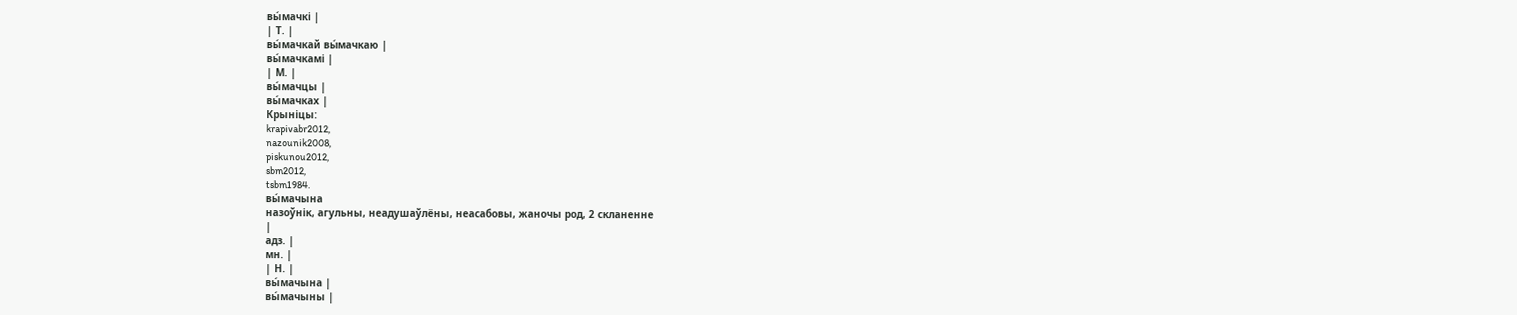вы́мачкі |
| Т. |
вы́мачкай вы́мачкаю |
вы́мачкамі |
| М. |
вы́мачцы |
вы́мачках |
Крыніцы:
krapivabr2012,
nazounik2008,
piskunou2012,
sbm2012,
tsbm1984.
вы́мачына
назоўнік, агульны, неадушаўлёны, неасабовы, жаночы род, 2 скланенне
|
адз. |
мн. |
| Н. |
вы́мачына |
вы́мачыны |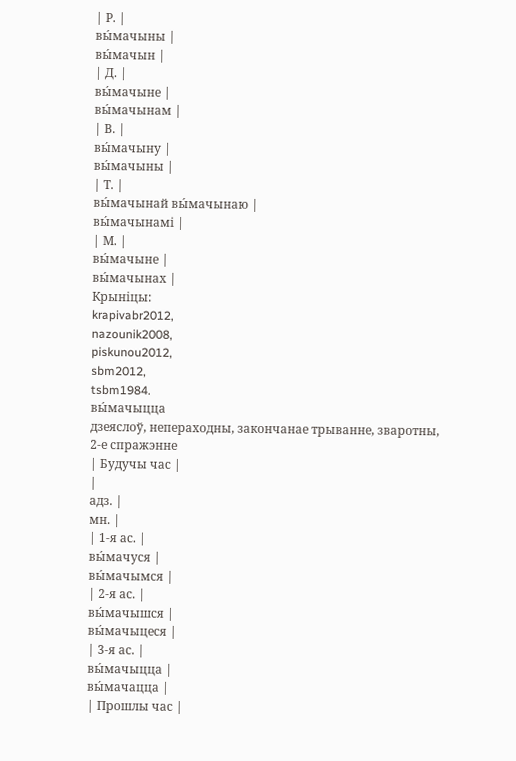| Р. |
вы́мачыны |
вы́мачын |
| Д. |
вы́мачыне |
вы́мачынам |
| В. |
вы́мачыну |
вы́мачыны |
| Т. |
вы́мачынай вы́мачынаю |
вы́мачынамі |
| М. |
вы́мачыне |
вы́мачынах |
Крыніцы:
krapivabr2012,
nazounik2008,
piskunou2012,
sbm2012,
tsbm1984.
вы́мачыцца
дзеяслоў, непераходны, закончанае трыванне, зваротны, 2-е спражэнне
| Будучы час |
|
адз. |
мн. |
| 1-я ас. |
вы́мачуся |
вы́мачымся |
| 2-я ас. |
вы́мачышся |
вы́мачыцеся |
| 3-я ас. |
вы́мачыцца |
вы́мачацца |
| Прошлы час |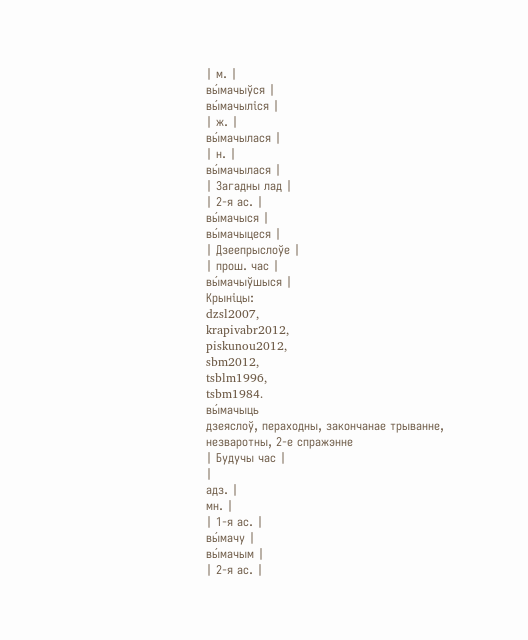| м. |
вы́мачыўся |
вы́мачыліся |
| ж. |
вы́мачылася |
| н. |
вы́мачылася |
| Загадны лад |
| 2-я ас. |
вы́мачыся |
вы́мачыцеся |
| Дзеепрыслоўе |
| прош. час |
вы́мачыўшыся |
Крыніцы:
dzsl2007,
krapivabr2012,
piskunou2012,
sbm2012,
tsblm1996,
tsbm1984.
вы́мачыць
дзеяслоў, пераходны, закончанае трыванне, незваротны, 2-е спражэнне
| Будучы час |
|
адз. |
мн. |
| 1-я ас. |
вы́мачу |
вы́мачым |
| 2-я ас. |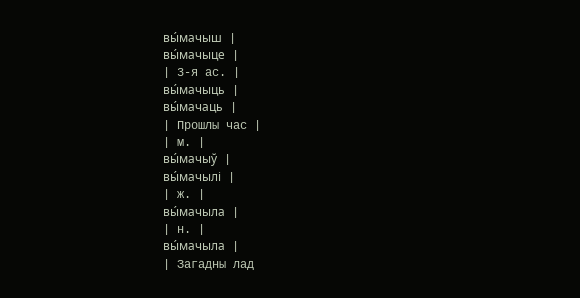вы́мачыш |
вы́мачыце |
| 3-я ас. |
вы́мачыць |
вы́мачаць |
| Прошлы час |
| м. |
вы́мачыў |
вы́мачылі |
| ж. |
вы́мачыла |
| н. |
вы́мачыла |
| Загадны лад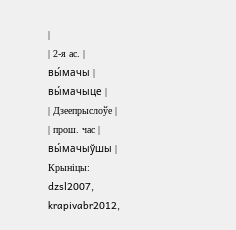|
| 2-я ас. |
вы́мачы |
вы́мачыце |
| Дзеепрыслоўе |
| прош. час |
вы́мачыўшы |
Крыніцы:
dzsl2007,
krapivabr2012,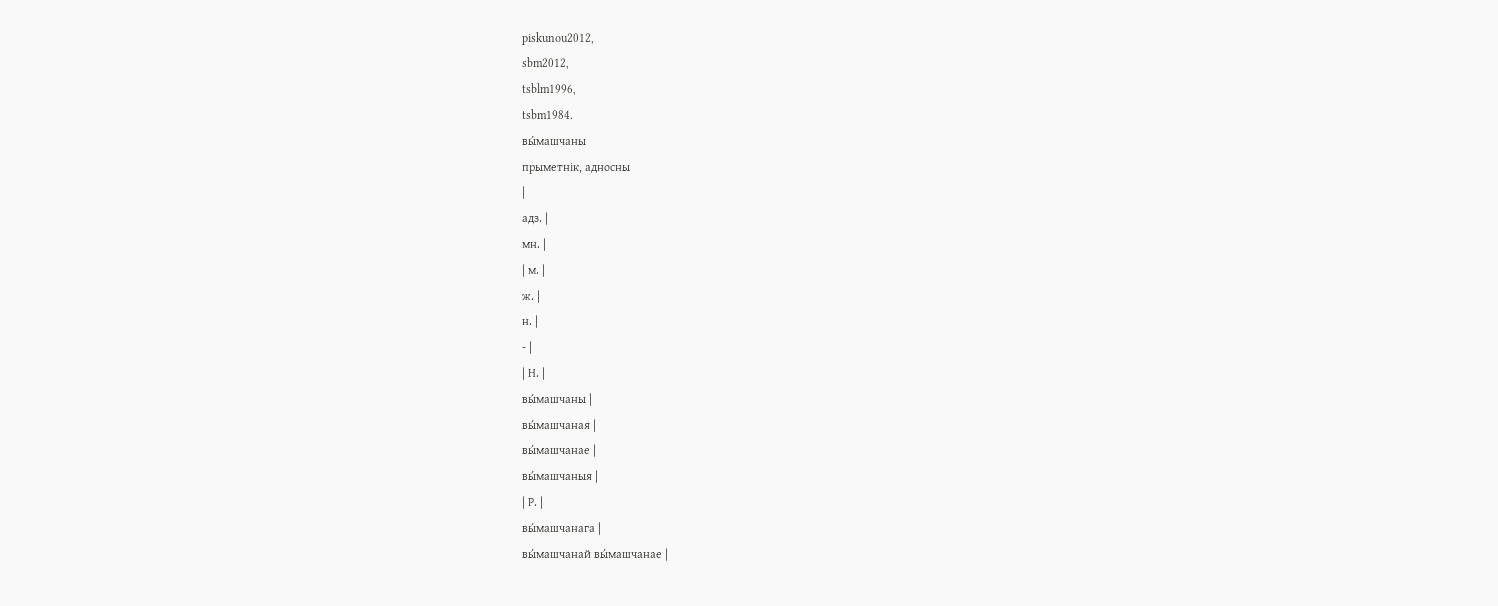piskunou2012,
sbm2012,
tsblm1996,
tsbm1984.
вы́машчаны
прыметнік, адносны
|
адз. |
мн. |
| м. |
ж. |
н. |
- |
| Н. |
вы́машчаны |
вы́машчаная |
вы́машчанае |
вы́машчаныя |
| Р. |
вы́машчанага |
вы́машчанай вы́машчанае |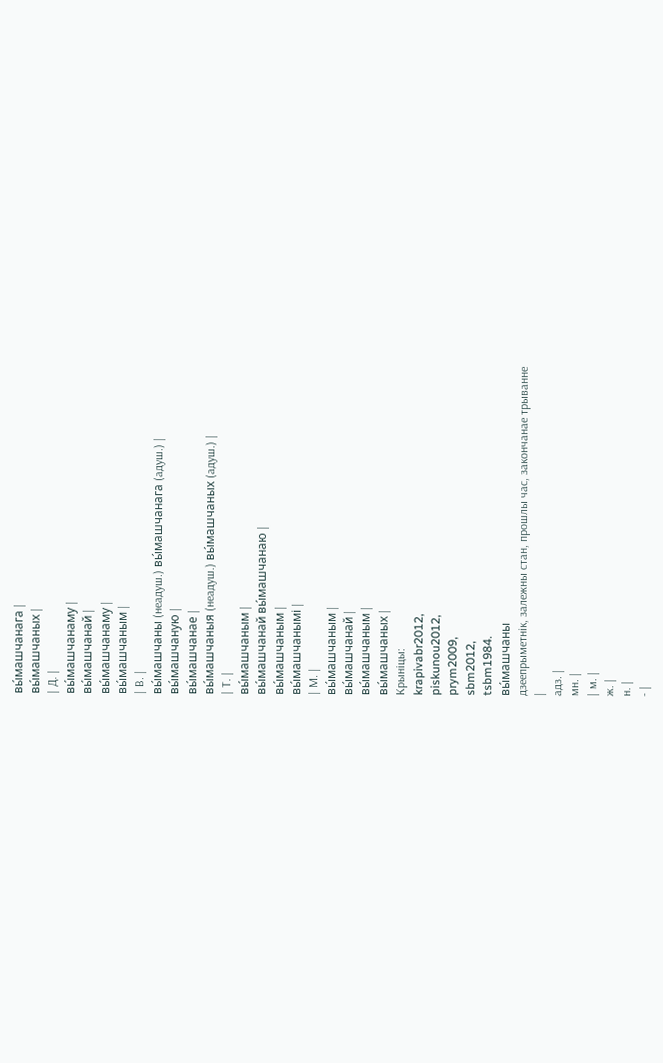вы́машчанага |
вы́машчаных |
| Д. |
вы́машчанаму |
вы́машчанай |
вы́машчанаму |
вы́машчаным |
| В. |
вы́машчаны (неадуш.) вы́машчанага (адуш.) |
вы́машчаную |
вы́машчанае |
вы́машчаныя (неадуш.) вы́машчаных (адуш.) |
| Т. |
вы́машчаным |
вы́машчанай вы́машчанаю |
вы́машчаным |
вы́машчанымі |
| М. |
вы́машчаным |
вы́машчанай |
вы́машчаным |
вы́машчаных |
Крыніцы:
krapivabr2012,
piskunou2012,
prym2009,
sbm2012,
tsbm1984.
вы́машчаны
дзеепрыметнік, залежны стан, прошлы час, закончанае трыванне
|
адз. |
мн. |
| м. |
ж. |
н. |
- |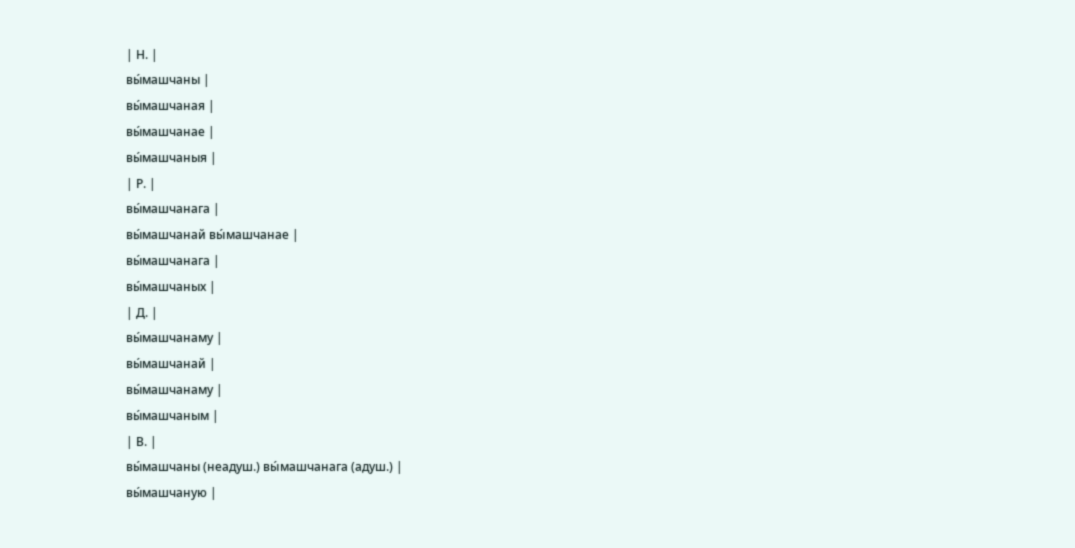| Н. |
вы́машчаны |
вы́машчаная |
вы́машчанае |
вы́машчаныя |
| Р. |
вы́машчанага |
вы́машчанай вы́машчанае |
вы́машчанага |
вы́машчаных |
| Д. |
вы́машчанаму |
вы́машчанай |
вы́машчанаму |
вы́машчаным |
| В. |
вы́машчаны (неадуш.) вы́машчанага (адуш.) |
вы́машчаную |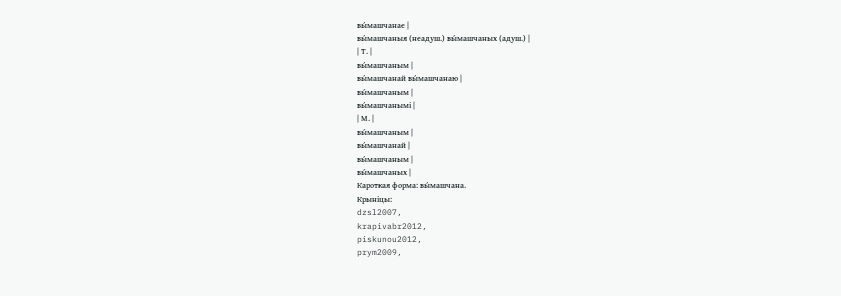вы́машчанае |
вы́машчаныя (неадуш.) вы́машчаных (адуш.) |
| Т. |
вы́машчаным |
вы́машчанай вы́машчанаю |
вы́машчаным |
вы́машчанымі |
| М. |
вы́машчаным |
вы́машчанай |
вы́машчаным |
вы́машчаных |
Кароткая форма: вы́машчана.
Крыніцы:
dzsl2007,
krapivabr2012,
piskunou2012,
prym2009,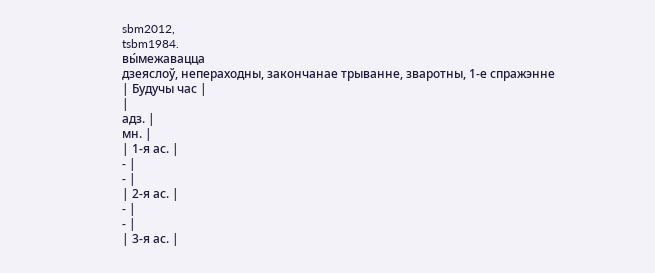sbm2012,
tsbm1984.
вы́межавацца
дзеяслоў, непераходны, закончанае трыванне, зваротны, 1-е спражэнне
| Будучы час |
|
адз. |
мн. |
| 1-я ас. |
- |
- |
| 2-я ас. |
- |
- |
| 3-я ас. |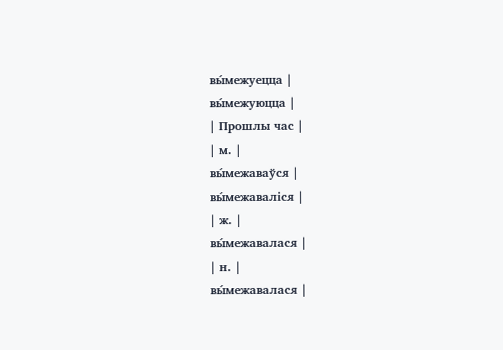вы́межуецца |
вы́межуюцца |
| Прошлы час |
| м. |
вы́межаваўся |
вы́межаваліся |
| ж. |
вы́межавалася |
| н. |
вы́межавалася |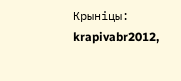Крыніцы:
krapivabr2012,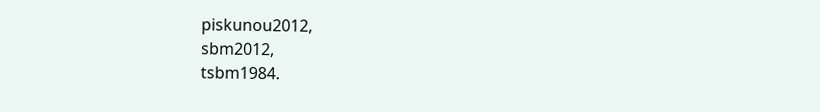piskunou2012,
sbm2012,
tsbm1984.